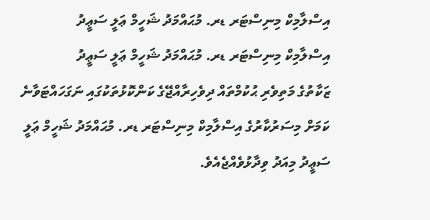އިސްލާމިކް މިނިސްޓަރ ޑރ. މުޙައްމަދު ޝަހީމް ޢަލީ ސަޢީދު
އިސްލާމިކް މިނިސްޓަރ ޑރ. މުޙައްމަދު ޝަހީމް ޢަލީ ސަޢީދު
ޒަކާތުގެ މަތިވެރި ޙުކުމްތައް ދިވެހިރާއްޖޭގެ ކަންކޮޅުތަކުގައި ނަގަހައްޓަވާނެ ކަމަށް މިސަރުކާރުގެ އިސްލާމިކް މިނިސްޓަރ ޑރ. މުޙައްމަދު ޝަހީމް ޢަލީ ސަޢީދު މިއަދު ވިދާޅުވެއްޖެއެވެ.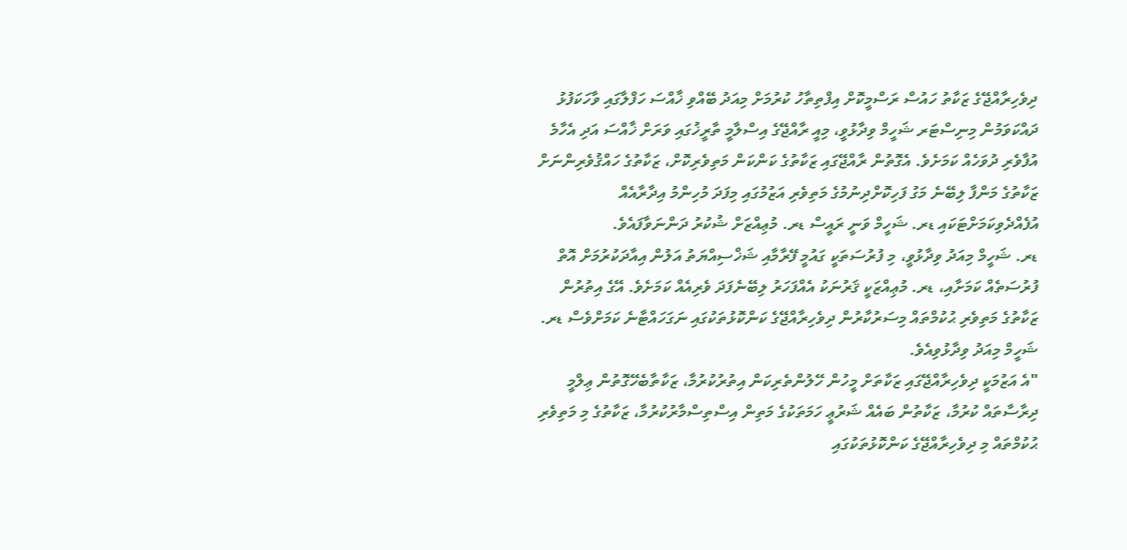ދިވެހިރާއްޖޭގެ ޒަކާތު ހައުސް ރަސްމީކޮށް އިފްތިތާހު ކުރުމަށް މިއަދު ބޭއްވި ޚާއްސަ ހަފްލާގައި ވާހަކަފުޅު ދައްކަވަމުން މިނިސްޓަރ ޝަހީމް ވިދާޅުވީ، މިއީ ރާއްޖޭގެ އިސްލާމީ ތާރީޚުގައި ވަރަށް ޚާއްސަ އަދި އެހާމެ އުފާވެރި ދުވަހެއް ކަމަށެވެ. އެގޮތުން ރާއްޖޭގައި ޒަކާތުގެ ކަންކަން މަތިވެރިކޮށް، ޒަކާތުގެ ހައްޤުވެރިންނަށް ޒަކާތުގެ މަންފާ ލިބޭނެ މަގު ފަހިކޮށްދިނުމުގެ މަތިވެރި އަޒުމުގައި މިފަދަ މުހިންމު އިދާރާއެއް އުފެއްދެވިކަމަށްޓަކައި ޑރ. ޝަހީމް ވަނީ ރައީސް ޑރ. މުޢިއްޒަށް ޝުކުރު ދަންނަވާފައެވެ.
ޑރ. ޝަހީމް މިއަދު ވިދާޅުވީ، މި ފުރުސަތަކީ ގައުމީ ފޭރާމާއި ޝަޚްސިއްޔަތު އަލުން އިއާދަކުރުމަށް އޮތް ފުރުސަތެއް ކަމަށާއި، ޑރ. މުޢިއްޒަކީ ޤަރުނަކު އެއްފަހަރު ލިބޭނެފަދަ ވެރިއެއް ކަމަށެވެ. އޭގެ އިތުރުން ޒަކާތުގެ މަތިވެރި ޙުކުމްތައް މިސަރުކާރުން ދިވެހިރާއްޖޭގެ ކަންކޮޅުތަކުގައި ނަގަހައްޓާނެ ކަމަށްވެސް ޑރ. ޝަހީމް މިއަދު ވިދާޅުވިއެވެ.
"އެ އަޒުމަކީ ދިވެހިރާއްޖޭގައި ޒަކާތަށް މީހުން ހޭލުންތެރިކަން އިތުރުކުރުމާ، ޒަކާތާބެހޭގޮތުން ޢިލްމީ ދިރާސާތައް ކުރުމާ، ޒަކާތުން ބައެއް ޝަރުޢީ ހަމަތަކުގެ މަތިން އިސްތިސްމާރުކުރުމާ، ޒަކާތުގެ މި މަތިވެރި ޙުކުމްތައް މި ދިވެހިރާއްޖޭގެ ކަންކޮޅުތަކުގައި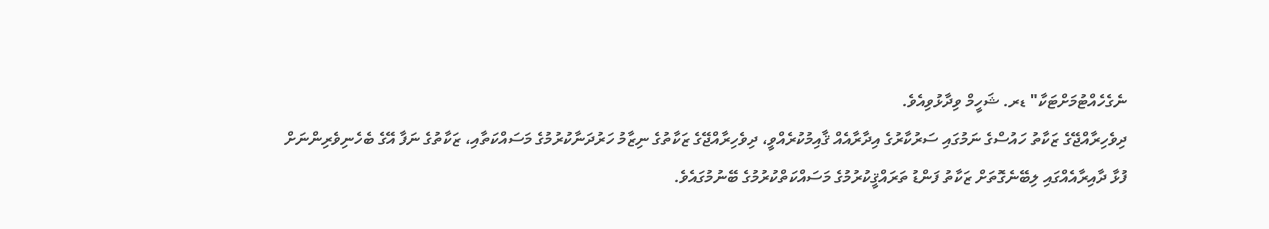ނެގެހެއްޓުމަށްޓަކާ" ޑރ. ޝަހީމް ވިދާޅުވިއެވެ.
ދިވެހިރާއްޖޭގެ ޒަކާތު ހައުސްގެ ނަމުގައި ސަރުކާރުގެ އިދާރާއެއް ޤާއިމުކުރެއްވީ، ދިވެހިރާއްޖޭގެ ޒަކާތުގެ ނިޒާމު ހަރުދަނާކުރުމުގެ މަސައްކަތާއި، ޒަކާތުގެ ނަފާ އޭގެ ބެހެނިވެރިންނަށް ފުޅާ ދާއިރާއެއްގައި ލިބޭނެގޮތަށް ޒަކާތު ފަންޑު ތަރައްޤީކުރުމުގެ މަސައްކަތްކުރުމުގެ ބޭނުމުގައެވެ.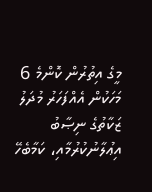މީގެ އިތުރުން ކޮންމެ 6 މަހަކުން އެއްފަހަރު މުދަލު ޒަކާތުގެ ނިޞާބު އިޢުލާނުކުރުމާއި، ކަމާބެހޭ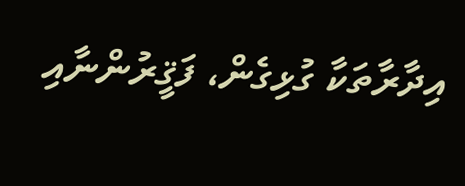އިދާރާތަކާ ގުޅިގެން، ފަޤީރުންނާއި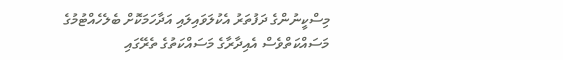މިސްކީނުންގެ ދަފުތަރު އެކުލަވައިލައި އަދާހަމަކޮށް ބެލެހެއްޓުމުގެ މަސައްކަތްވެސް އެއިދާރާގެ މަސައްކަތުގެ ތެރޭގައި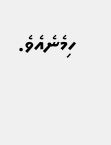ހިމެނެއެވެ.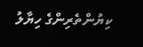ކިޔުންތެރިންގެ ހިޔާލު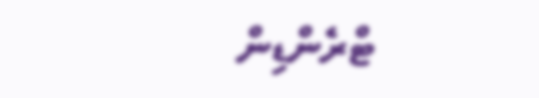ޓްރެންޑިން